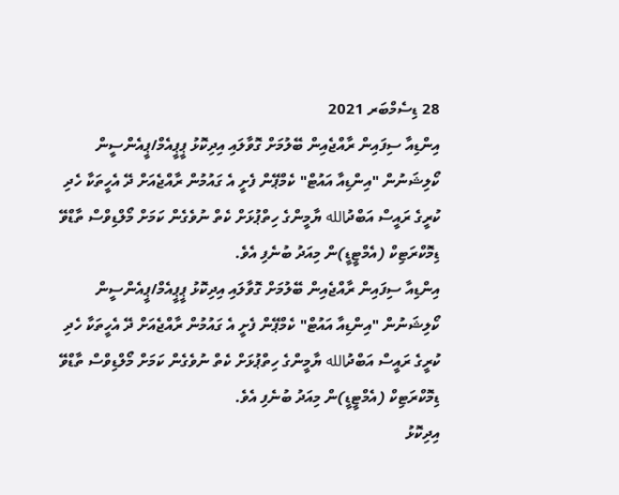28 ޑިސެމްބަރ 2021
އިންޑިއާ ސިފައިން ރާއްޖެއިން ބޭލުމަށް ގޮވާލައި އިދިކޮޅު ޕީޕީއެމް/ޕީއެންސީން ކޯލިޝަނުން "އިންޑިއާ އައުޓް" ކެމްޕޭން ފެށީ އެ ގައުމުން ރާއްޖެއަށް ދޭ އެހީތަކާ ހެދި ކުރީގެ ރައީސް އަބްދުالله ޔާމީންގެ ހިތްޕުޅަށް ކެތް ނުވެގެން ކަމަށް މޯލްޑިވްސް ތާޑްވޭ ޑިމޮކްރަޓިކް (އެމްޓީޑީ)ން މިއަދު ބުނެފި އެވެ.
އިންޑިއާ ސިފައިން ރާއްޖެއިން ބޭލުމަށް ގޮވާލައި އިދިކޮޅު ޕީޕީއެމް/ޕީއެންސީން ކޯލިޝަނުން "އިންޑިއާ އައުޓް" ކެމްޕޭން ފެށީ އެ ގައުމުން ރާއްޖެއަށް ދޭ އެހީތަކާ ހެދި ކުރީގެ ރައީސް އަބްދުالله ޔާމީންގެ ހިތްޕުޅަށް ކެތް ނުވެގެން ކަމަށް މޯލްޑިވްސް ތާޑްވޭ ޑިމޮކްރަޓިކް (އެމްޓީޑީ)ން މިއަދު ބުނެފި އެވެ.
އިދިކޮޅު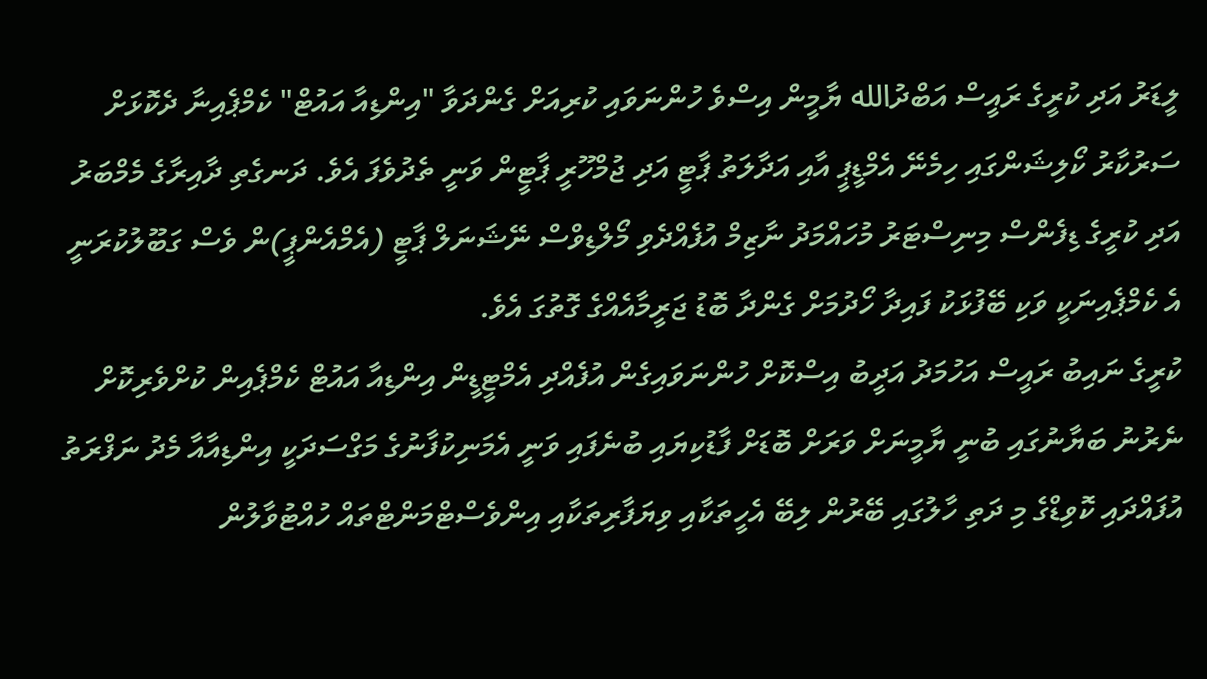ލީޑަރު އަދި ކުރީގެ ރައީސް އަބްދުالله ޔާމީން އިސްވެ ހުންނަވައި ކުރިއަށް ގެންދަވާ "އިންޑިއާ އައުޓް" ކެމްޕެއިނާ ދެކޮޅަށް ސަރުކާރު ކޯލިޝަންގައި ހިމެނޭ އެމްޑީޕީ އާއި އަދާލަތު ޕާޓީ އަދި ޖުމްހޫރީ ޕާޓީން ވަނީ ތެދުވެފަ އެވެ. ދަނގެތި ދާއިރާގެ މެމްބަރު އަދި ކުރީގެ ޑިފެންސް މިނިސްޓަރު މުހައްމަދު ނާޒިމް އުފެއްދެވި މޯލްޑިވްސް ނޭޝަނަލް ޕާޓީ (އެމްއެންޕީ)ން ވެސް ގަބޫލުކުރަނީ އެ ކެމްޕެއިނަކީ ވަކި ބޭފުޅަކު ފައިދާ ހޯދުމަށް ގެންދާ ބޮޑު ޖަރީމާއެއްގެ ގޮތުގަ އެވެ.
ކުރީގެ ނައިބު ރައީސް އަހުމަދު އަދީބު އިސްކޮށް ހުންނަވައިގެން އުފެއްދި އެމްޓީޑީން އިންޑިއާ އައުޓް ކެމްޕެއިން ކުށްވެރިކޮށް ނެރުނު ބަޔާނުގައި ބުނީ ޔާމީނަށް ވަރަށް ބޮޑަށް ފާޑުކިޔައި ބުނެފައި ވަނީ އެމަނިކުފާނުގެ މަގްސަދަކީ އިންޑިއާއާ މެދު ނަފްރަތު އުފައްދައި ކޮވިޑްގެ މި ދަތި ހާލުގައި ބޭރުން ލިބޭ އެހީތަކާއި ވިޔަފާރިތަކާއި އިންވެސްޓްމަންޓްތައް ހުއްޓުވާލުން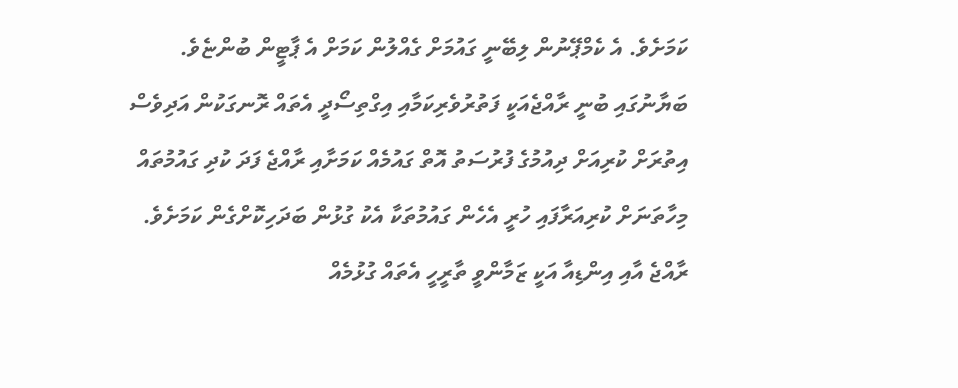ކަމަށެވެ. އެ ކެމްޕޭނުން ލިބޭނީ ގައުމަށް ގެއްލުން ކަމަށް އެ ޕާޓީން ބުންޏެވެ.
ބަޔާނުގައި ބުނީ ރާއްޖެއަކީ ފަތުރުވެރިކަމާއި އިގްތިސޯދީ އެތައް ރޮނގަކުން އަދިވެސް އިތުރަށް ކުރިއަށް ދިއުމުގެ ފުރުސަތު އޮތް ގައުމެއް ކަމަށާއި ރާއްޖެ ފަދަ ކުދި ގައުމުތައް މިހާތަނަށް ކުރިއަރާފައި ހުރީ އެހެން ގައުމުތަކާ އެކު ގުޅުން ބަދަހިކޮށްގެން ކަމަށެވެ.
ރާއްޖެ އާއި އިންޑިއާ އަކީ ޒަމާންވީ ތާރީހީ އެތައް ގުޅުމެއް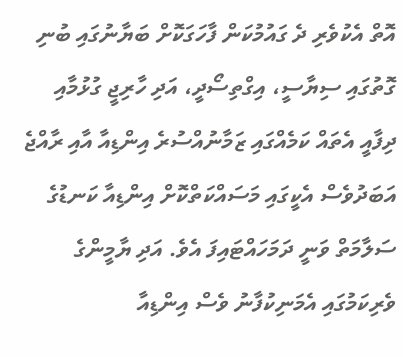އޮތް އެކުވެރި ދެ ގައުމުކަން ފާހަގަކޮށް ބަޔާނުގައި ބުނި ގޮތުގައި ސިޔާސީ، އިގްތިސޯދީ، އަދި ހާރިޖީ ގުޅުމާއި ދިފާއީ އެތައް ކަމެއްގައި ޒަމާނުއްސުރެ އިންޑިއާ އާއި ރާއްޖެ އަބަދުވެސް އެކީގައި މަސައްކަތްކޮށް އިންޑިއާ ކަނޑުގެ ސަލާމަތް ވަނީ ދަމަހައްޓައިފަ އެވެ. އަދި ޔާމީންގެ ވެރިކަމުގައި އެމަނިކުފާނު ވެސް އިންޑިއާ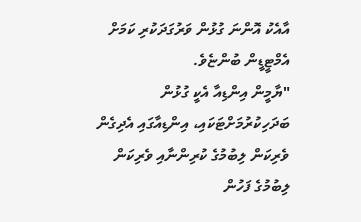އާއެކު އޮންނަ ގުޅުން ވަރުގަދަކުރި ކަމަށް އެމްޓީޑީން ބުންޏެވެ.
"ޔާމީން އިންޑިއާ އެކީ ގުޅުން ބަދަހިކުރުމަށްޓަކައި، އިންޑިއާގައި އެދިގެން ވެރިކަން ލިބުމުގެ ކުރިންނާއި ވެރިކަން ލިބުމުގެ ފަހުން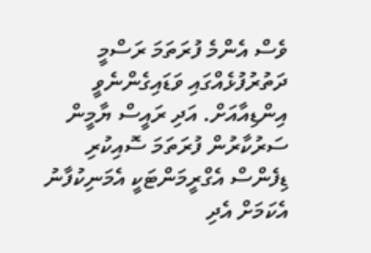ވެސް އެންމެ ފުރަތަމަ ރަސްމީ ދަތުރުފުޅެއްގައި ވަޑައިގެންނެވީ އިންޑިއާއަށް. އަދި ރައީސް ޔާމީން ސަރުކާރުން ފުރަތަމަ ސޮއިކުރި ޑިފެންސް އެގްރީމަންޓަކީ އެމަނިކުފާނު އެކަމަށް އެދި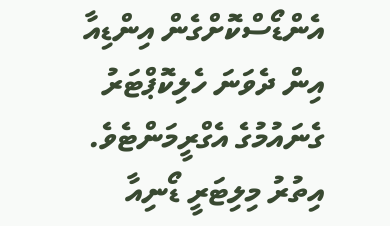އެންޑޯސްކޮށްގެން އިންޑިއާ އިން ދެވަނަ ހެލިކޮޕްޓަރު ގެނައުމުގެ އެގްރީމަންޓެވެ. އިތުރު މިލިޓަރީ ޑޯނިއާ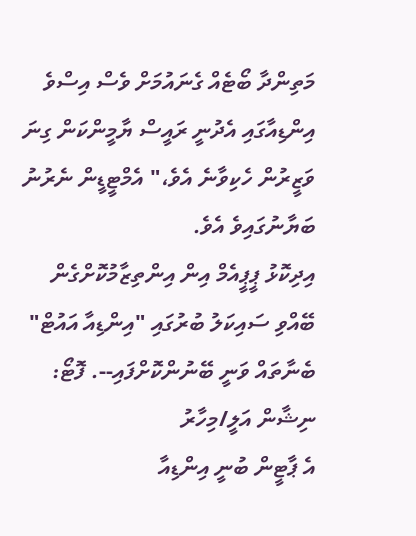މަތިންދާ ބޯޓެއް ގެނައުމަށް ވެސް އިސްވެ އިންޑިއާގައި އެދުނީ ރައީސް ޔާމީންކަން ގިނަ ވަޒީރުން ހެކިވާނެ އެވެ،" އެމްޓީޑީން ނެރުނު ބަޔާނުގައިވެ އެވެ.
އިދިކޮޅު ޕީޕީއެމް އިން އިންތިޒާމުކޮށްގެން ބޭއްވި ސައިކަލު ބުރުގައި "އިންޑިއާ އައުޓް" ބެނާތައް ވަނީ ބޭނުންކޮށްފައި--. ފޮޓޯ: ނިޝާން އަލީ/މިހާރު
އެ ޕާޓީން ބުނީ އިންޑިއާ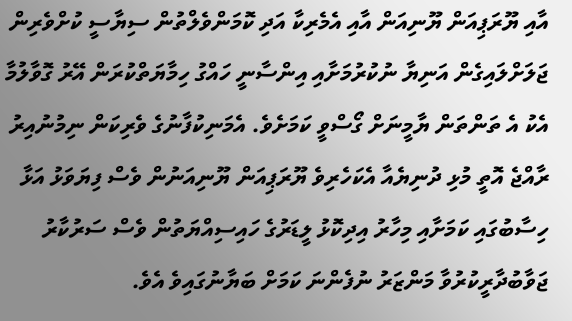އާއި ޔޫރަޕިއަން ޔޫނިއަން އާއި އެމެރިކާ އަދި ކޮމަންވެލްތުން ސިޔާސީ ކުށްވެރިން ޖަލަށްލައިގެން އަނިޔާ ނުކުރުމަށާއި އިންސާނީ ހައްގު ހިމާޔަތްކުރަން އޭރު ގޮވާލުމާ އެކު އެ ތަންތަން ޔާމީނަށް ގޯސްވީ ކަމަށެވެ. އެމަނިކުފާނުގެ ވެރިކަން ނިމުނުއިރު ރާއްޖެ އޮތީ މުޅި ދުނިޔެއާ އެކަހެރިވެ ޔޫރަޕިއަން ޔޫނިއަނުން ވެސް ފިޔަވަޅު އަޅާ ހިސާބުގައި ކަމަށާއި މިހާރު އިދިކޮޅު ލީޑަރުގެ ހައިސިއްޔަތުން ވެސް ސަރުކާރު ޖަވާބުދާރީކުރުވާ މަންޒަރު ނުފެންނަ ކަމަށް ބަޔާނުގައިވެ އެވެ.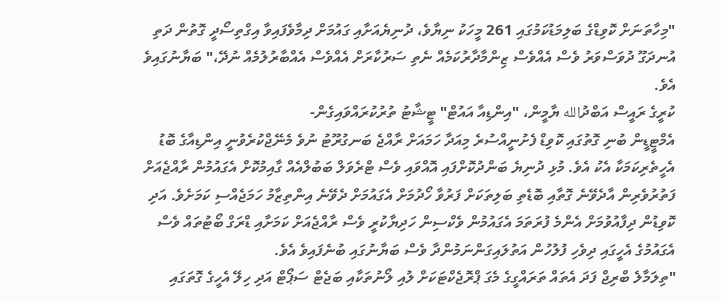"މިހާތަނަށް ކޮވިޑްގެ ބަލިމަޑުކަމުގައި 261 މީހަކު ނިޔާވެ، ދުނިޔެއަށާއި ގައުމަށް ދިމާވެފައިވާ އިގްތިސޯދީ ގޮތުން ދަތި އުނދަގޫ ދުވަސްވަރު ވެސް އެއްވެސް ޒިންމާދާރުކަމެއް ނެތި ސަރުކާރަށް އެއްވެސް އެއްބާރުލުމެއް ނުދޭ،" ބަޔާނުގައިވެ އެވެ.
ކުރީގެ ރައީސް އަބްދުالله ޔާމީން، "އިންޑިއާ އައުޓް" ޓީޝާޓު ތުރުކުރައްވައިގެން-
އެމްޓީޑީން ބުނި ގޮތުގައި ކޮވިޑް ފެށުނީއްސުރެ މިއަދާ ހަމައަށް ރާއްޖެ ބަނގުރޫޓު ނުވެ މެނޭޖްކުރެވުނީ އިންޑިއާގެ ބޮޑު އެހީތެރިކަމަކާ އެކު އެވެ. މުޅި ދުނިޔެ ބަންދުކޮށްފައި އޮއްވައި ވެސް ޓްރެވަލް ބަބުލްއެއް ގާއިމުކޮށް އެގައުމުން ރާއްޖެއަށް ފަތުރުވެރިން އާދެވޭނެ ގޮތާއި ބޮޑެތި ބަލިތަކަށް ފަރުވާ ހޯދުމަށް އެގައުމަށް ދެވޭނެ އިންތިޒާމު ހަމަޖެއްސި ކަމަށެވެ. އަދި ކޮވިޑުން ދިފާއުވުމަށް އެންމެ ފުރަތަމަ އެގައުމުން ވެކްސިން ހަދިޔާކުރީ ވެސް ރާއްޖެއަށް ކަމަށާއި ޑްރަގް ބޯޓުތައް ވެސް އެގައުމުގެ އެހީގައި ދިވެހި ފުލުހުން އަތުލައިގަންނަމުންދާ ވެސް ބަޔާނުގައި ބުނެފައިވެ އެވެ.
"ތިލަމާލެ ބްރިޖް ފަދަ އެތައް ތަރައްގީގެ މެގަ ޕްރޮޖެކްޓަކަށް ލުއި ލޯނުތަކާއި ބަޖެޓް ސަޕޯޓް އަދި ހިލޭ އެހީގެ ގޮތަގައި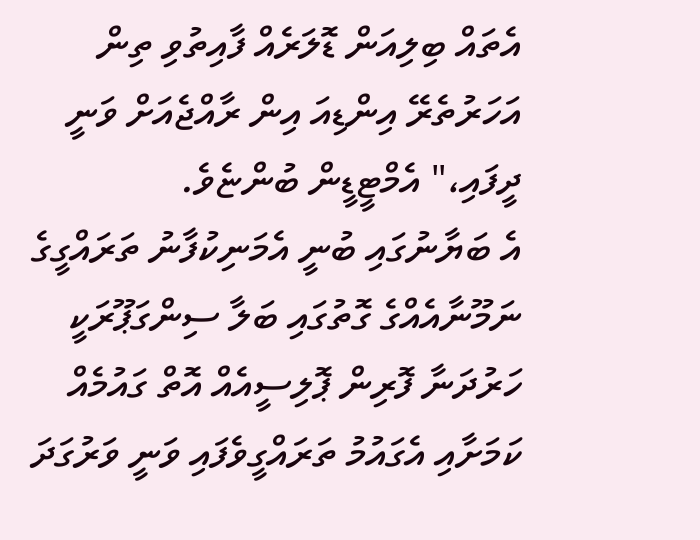އެތައް ބިލިއަން ޑޮލަރެއް ފާއިތުވި ތިން އަހަރުތެރޭ އިންޑިއަ އިން ރާއްޖެއަށް ވަނީ ދީފައި،" އެމްޓީޑީން ބުންޏެވެ.
އެ ބަޔާނުގައި ބުނީ އެމަނިކުފާނު ތަރައްގީގެ ނަމޫނާއެއްގެ ގޮތުގައި ބަލާ ސިންގަޕޫރަކީ ހަރުދަނާ ފޮރިން ޕޮލިސީއެއް އޮތް ގައުމެއް ކަމަށާއި އެގައުމު ތަރައްގީވެފައި ވަނީ ވަރުގަދަ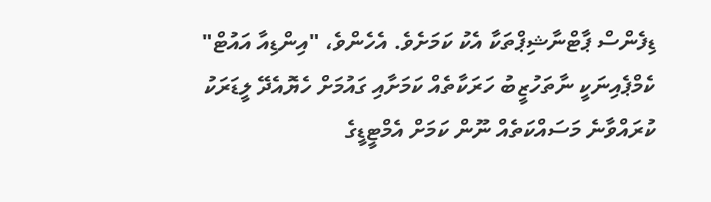ޑިފެންސް ޕާޓްނާޝިޕްތަކާ އެކު ކަމަށެވެ. އެހެންވެ، "އިންޑިއާ އައުޓް" ކެމްޕެއިނަކީ ނާތަހުޒީބު ހަރަކާތެއް ކަމަށާއި ގައުމަށް ހެޔޮއެދޭ ލީޑަރަކު ކުރައްވާނެ މަސައްކަތެއް ނޫން ކަމަށް އެމްޓީޑީގެ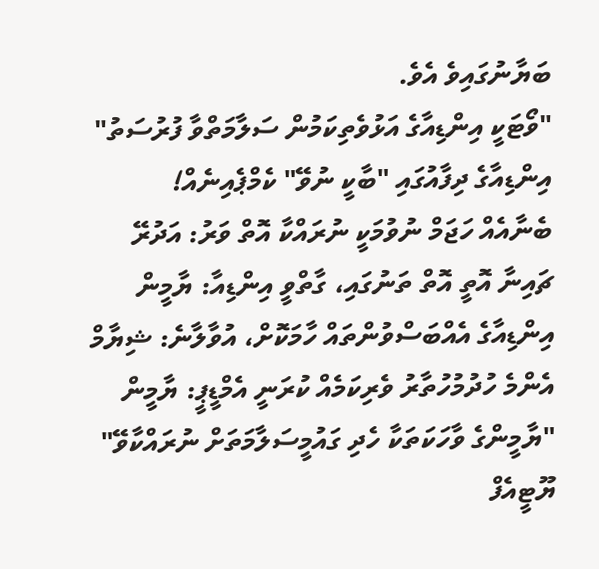ބަޔާނުގައިވެ އެވެ.
"ވޯޓަކީ އިންޑިއާގެ އަޅުވެތިކަމުން ސަލާމަތްވާ ފުރުސަތު"
އިންޑިއާގެ ދިފާއުގައި "ބާކީ ނުވޭ" ކެމްޕެއިނެއް!
ބެނާއެއް ހަޖަމް ނުވުމަކީ ނުރައްކާ އޮތް ވަރު: އަދުރޭ
ޗައިނާ އޮތީ އޮތް ތަނުގައި، ގާތްވީ އިންޑިއާ: ޔާމީން
އިންޑިއާގެ އެއްބަސްވުންތައް ހާމަކޮށް، އުވާލާނެ: ޝިޔާމް
އެންމެ ހުދުމުހުތާރު ވެރިކަމެއް ކުރަނީ އެމްޑީޕީ: ޔާމީން
"ޔާމީންގެ ވާހަކަތަކާ ހެދި ގައުމީސަލާމަތަށް ނުރައްކާވޭ"
ޔޫޓީއެފް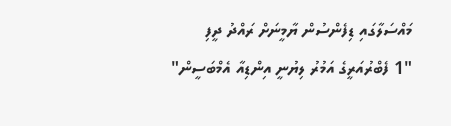މައްސަލާގައި ޑިފެންސުން ޔާމީނަށް ރައްދު ދީފި
"1 ފެބްރުއަރީގެ އަމުރު ލިޔުނީ އިންޑިއާ އެމްބަސީން"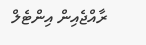ރާއްޖެއިން އިންޓެލް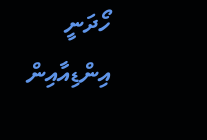ހޯދަނީ އިންޑިއާއިން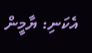އެކަނި: ޔާމީން